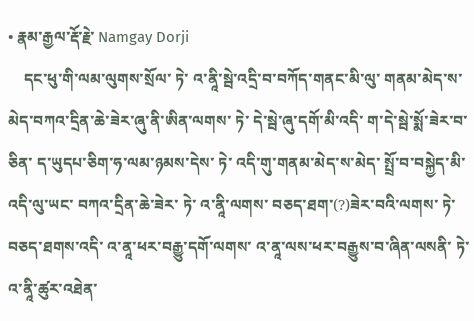• རྣམ་རྒྱལ་རྡོ་རྗེ་ Namgay Dorji
    དང་ཕུ་གི་ལམ་ལུགས་སྲོལ་ ཏེ་ འ་ནཱི་སྦེ་འདྲི་བ་བཀོད་གནང་མི་ལུ་ གནམ་མེད་ས་མེད་བཀའ་དྲིན་ཆེ་ཟེར་ཞུ་ནི་ཨིན་ལགས་ ཏེ་ དེ་སྦེ་ཞུ་དགོ་མི་འདི་ ག་དེ་སྦེ་སྨོ་ཟེར་བ་ཅིན་ ད་ཡུདཔ་ཅིག་ཧ་ལམ་ཉམས་དེས་ ཏེ་ འདི་གུ་གནམ་མེད་ས་མེད་ སྤྲོ་བ་བསྐྱེད་མི་འདི་ལུ་ཡང་ བཀའ་དྲིན་ཆེ་ཟེར་ ཏེ་ འ་ནཱི་ལགས་ བཅད་ཐག་(?)ཟེར་བའི་ལགས་ ཏེ་ བཅད་ཐགས་འདི་ འ་ནཱ་ཕར་བརྒྱུ་དགོ་ལགས་ འ་ནཱ་ལས་ཕར་བརྒྱུས་བ་ཞིན་ལསནི་ ཏེ་ འ་ནཱི་ཚུར་འཐེན་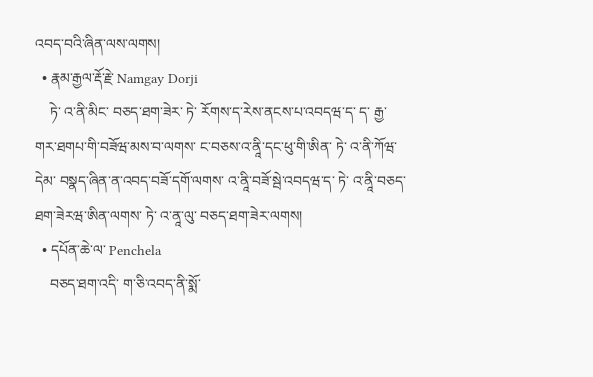འབད་བའི་ཞིན་ལས་ལགས།
  • རྣམ་རྒྱལ་རྡོ་རྗེ་ Namgay Dorji
    ཏེ་ འ་ནི་མིང་ བཅད་ཐག་ཟེར་ ཏེ་ རོགས་ད་རེས་ནངས་པ་འབདཝ་ད་ ད་ རྒྱ་གར་ཐགཔ་གི་བཟོཝ་མས་བ་ལགས་ ང་བཅས་འ་ནཱི་དང་ཕུ་གི་ཨིན་ ཏེ་ འ་ནི་ཀོཝ་དེམ་ བསྣད་ཞིན་ན་འབད་བཟོ་དགོ་ལགས་ འ་ནཱི་བཟོ་སྦེ་འབདཝ་ད་ ཏེ་ འ་ནཱི་བཅད་ཐག་ཟེརཝ་ཨིན་ལགས་ ཏེ་ འ་ནཱ་ལུ་ བཅད་ཐག་ཟེར་ལགས།
  • དཔོན་ཆེ་ལ་ Penchela
    བཅད་ཐག་འདི་ ག་ཅི་འབད་ནི་སྨོ་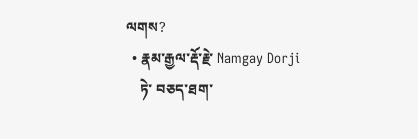ལགས?
  • རྣམ་རྒྱལ་རྡོ་རྗེ་ Namgay Dorji
    ཏེ་ བཅད་ཐག་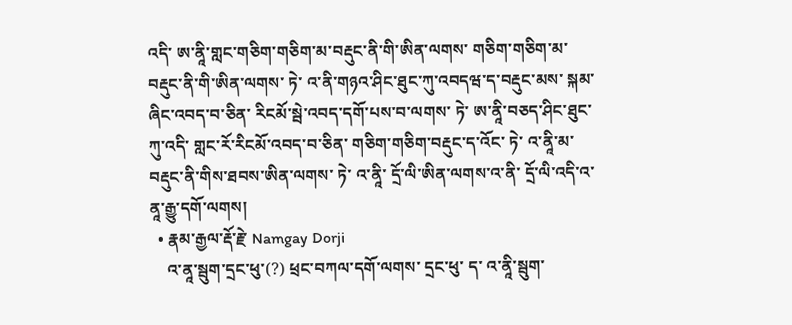འདི་ ཨ་ནཱི་གླང་གཅིག་གཅིག་མ་བརྡུང་ནི་གི་ཨིན་ལགས་ གཅིག་གཅིག་མ་བརྡུང་ནི་གི་ཨིན་ལགས་ ཏེ་ འ་ནི་གཉའ་ཤིང་ཐུང་ཀུ་འབདཝ་ད་བརྡུང་མས་ སྐམ་ཞིང་འབད་བ་ཅིན་ རིངམོ་སྦེ་འབད་དགོ་པས་བ་ལགས་ ཏེ་ ཨ་ནཱི་བཅད་ཤིང་ཐུང་ཀུ་འདི་ གླང་རོ་རིངམོ་འབད་བ་ཅིན་ གཅིག་གཅིག་བརྡུང་ད་འོང་ ཏེ་ འ་ནཱི་མ་བརྡུང་ནི་གིས་ཐབས་ཨིན་ལགས་ ཏེ་ འ་ནཱི་ དྲོ་ལི་ཨིན་ལགས་འ་ནི་ དྲོ་ལི་འདི་འ་ནཱ་རྒྱུ་དགོ་ལགས།
  • རྣམ་རྒྱལ་རྡོ་རྗེ་ Namgay Dorji
    འ་ནཱ་སྦུག་དྲང་ཕུ་(?) ཕྲང་བཀལ་དགོ་ལགས་ དྲང་ཕུ་ ད་ འ་ནཱི་སྦུག་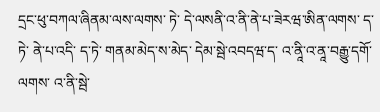དྲང་ཕུ་བཀལ་ཞིནམ་ལས་ལགས་ ཏེ་ དེ་ལསནི་འ་ནི་ནེ་པ་ཟེརཝ་ཨིན་ལགས་ ད་ཏེ་ ནེ་པ་འདི་ ད་ཏེ་ གནམ་མེད་ས་མེད་ དེམ་སྦེ་འབདཝ་ད་ འ་ནཱི་འ་ནཱ་བརྒྱུ་དགོ་ལགས་ འ་ནི་སྦེ་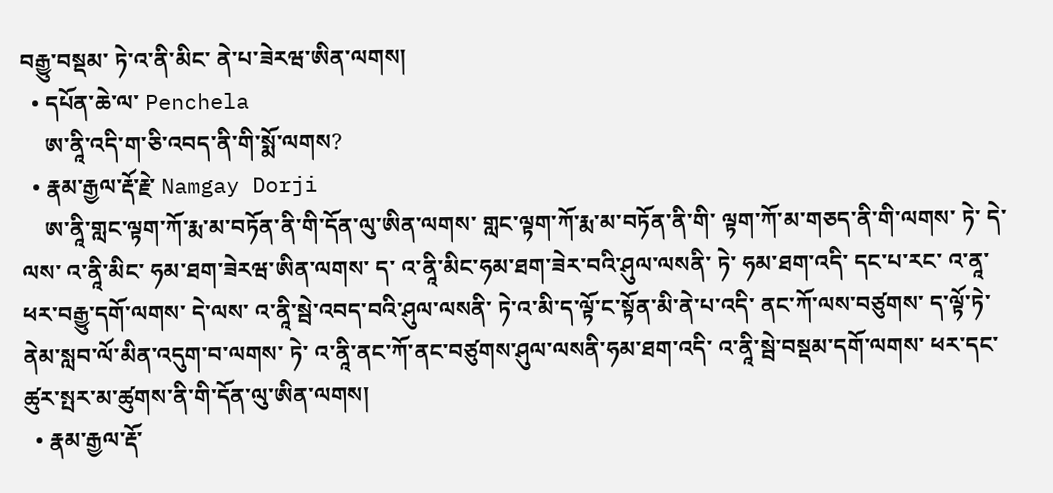བརྒྱུ་བསྡམ་ ཏེ་འ་ནི་མིང་ ནེ་པ་ཟེརཝ་ཨིན་ལགས།
  • དཔོན་ཆེ་ལ་ Penchela
    ཨ་ནཱི་འདི་ག་ཅི་འབད་ནི་གི་སྨོ་ལགས?
  • རྣམ་རྒྱལ་རྡོ་རྗེ་ Namgay Dorji
    ཨ་ནཱི་གླང་ལྟག་ཀོ་རྨ་མ་བཏོན་ནི་གི་དོན་ལུ་ཨིན་ལགས་ གླང་ལྟག་ཀོ་རྨ་མ་བཏོན་ནི་གི་ ལྟག་ཀོ་མ་གཅད་ནི་གི་ལགས་ ཏེ་ དེ་ལས་ འ་ནཱི་མིང་ ཧམ་ཐག་ཟེརཝ་ཨིན་ལགས་ ད་ འ་ནཱི་མིང་ཧམ་ཐག་ཟེར་བའི་ཤུལ་ལསནི་ ཏེ་ ཧམ་ཐག་འདི་ དང་པ་རང་ འ་ནཱ་ཕར་བརྒྱུ་དགོ་ལགས་ དེ་ལས་ འ་ནཱི་སྦེ་འབད་བའི་ཤུལ་ལསནི་ ཏེ་འ་མི་ད་ལྟོ་ང་སྟོན་མི་ནེ་པ་འདི་ ནང་ཀོ་ལས་བཙུགས་ ད་ལྟོ་ཏེ་ ནེམ་སླབ་ལོ་མིན་འདུག་བ་ལགས་ ཏེ་ འ་ནཱི་ནང་ཀོ་ནང་བཙུགས་ཤུལ་ལསནི་ཧམ་ཐག་འདི་ འ་ནཱི་སྦེ་བསྡམ་དགོ་ལགས་ ཕར་དང་ཚུར་སྤར་མ་ཚུགས་ནི་གི་དོན་ལུ་ཨིན་ལགས།
  • རྣམ་རྒྱལ་རྡོ་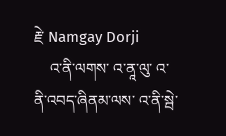རྗེ་ Namgay Dorji
    འ་ནི་ལགས་ འ་ནཱ་ལུ་ འ་ནི་འབད་ཞིནམ་ལས་ འ་ནི་སྦེ་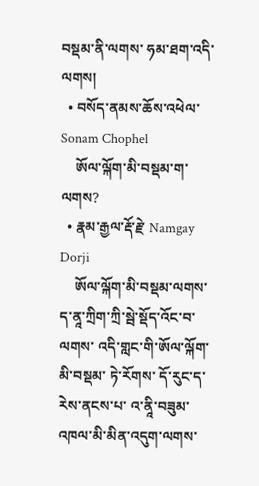བསྡམ་ནི་ལགས་ ཧམ་ཐག་འདི་ལགས།
  • བསོད་ནམས་ཆོས་འཕེལ་ Sonam Chophel
    ཨོལ་ལྐོག་མི་བསྡམ་ག་ལགས?
  • རྣམ་རྒྱལ་རྡོ་རྗེ་ Namgay Dorji
    ཨོལ་ལྐོག་མི་བསྡམ་ལགས་ ད་ནཱ་ཀྲིག་ཀྲི་སྦེ་སྡོད་འོང་བ་ལགས་ འདི་གླང་གི་ཨོལ་ལྐོག་མི་བསྡམ་ ཏེ་རོགས་ དོ་རུང་ད་རེས་ནངས་པ་ འ་ནཱི་བཟུམ་འཁལ་མི་མིན་འདུག་ལགས་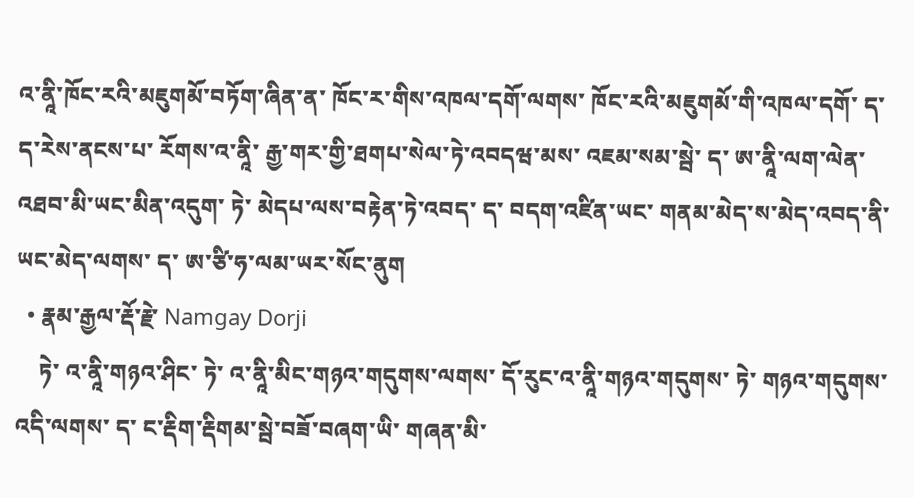འ་ནཱི་ཁོང་རའི་མཇུགམོ་བཏོག་ཞིན་ན་ ཁོང་ར་གིས་འཁལ་དགོ་ལགས་ ཁོང་རའི་མཇུགམོ་གི་འཁལ་དགོ་ ད་ ད་རེས་ནངས་པ་ རོགས་འ་ནཱི་ རྒྱ་གར་གྱི་ཐགཔ་སེལ་ཏེ་འབདཝ་མས་ འཇམ་སམ་སྦེ་ ད་ ཨ་ནཱི་ལག་ལེན་འཐབ་མི་ཡང་མིན་འདུག་ ཏེ་ མེདཔ་ལས་བརྟེན་ཏེ་འབད་ ད་ བདག་འཛིན་ཡང་ གནམ་མེད་ས་མེད་འབད་ནི་ཡང་མེད་ལགས་ ད་ ཨ་ཙི་ཧ་ལམ་ཡར་སོང་ནུག
  • རྣམ་རྒྱལ་རྡོ་རྗེ་ Namgay Dorji
    ཏེ་ འ་ནཱི་གཉའ་ཤིང་ ཏེ་ འ་ནཱི་མིང་གཉའ་གདུགས་ལགས་ དོ་རུང་འ་ནཱི་གཉའ་གདུགས་ ཏེ་ གཉའ་གདུགས་འདི་ལགས་ ད་ ང་རྡིག་རྡིགམ་སྦེ་བཟོ་བཞག་ཡི་ གཞན་མི་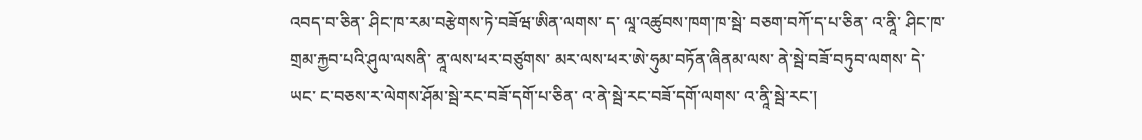འབད་བ་ཅིན་ ཤིང་ཁ་རམ་བརྩེགས་ཏེ་བཟོཝ་ཨིན་ལགས་ ད་ ལཱ་འཚུབས་ཁག་ཁ་སྦེ་ བཅག་བཀོ་ད་པ་ཅིན་ འ་ནཱི་ ཤིང་ཁ་གྲམ་རྐྱབ་པའི་ཤུལ་ལསནི་ ནཱ་ལས་ཕར་བཙུགས་ མར་ལས་ཕར་ཨེ་ཧུམ་བཏོན་ཞིནམ་ལས་ ནེ་སྦེ་བཟོ་བཏུབ་ལགས་ དེ་ཡང་ ང་བཅས་ར་ལེགས་ཤོམ་སྦེ་རང་བཟོ་དགོ་པ་ཅིན་ འ་ནེ་སྦེ་རང་བཟོ་དགོ་ལགས་ འ་ནཱི་སྦེ་རང་།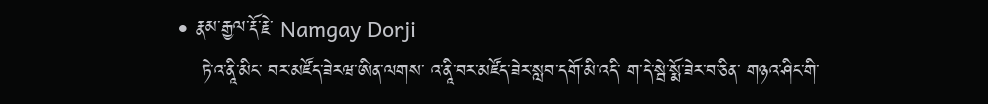• རྣམ་རྒྱལ་རྡོ་རྗེ་ Namgay Dorji
    ཏེ་འ་ནཱི་མིང་ བར་མཛོད་ཟེརཝ་ཨིན་ལགས་ འ་ནཱི་བར་མཛོད་ཟེར་སླབ་དགོ་མི་འདི་ ག་དེ་སྦེ་སྨོ་ཟེར་བ་ཅིན་ གཉའ་ཤིང་གི་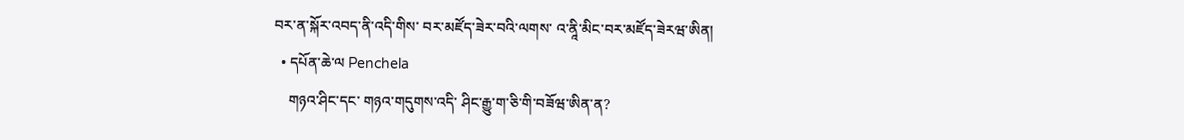བར་ན་སྐོར་འབད་ནི་འདི་གིས་ བར་མཛོད་ཟེར་བའི་ལགས་ འ་ནཱི་མིང་བར་མཛོད་ཟེརཝ་ཨིན།
  • དཔོན་ཆེ་ལ Penchela
    གཉའ་ཤིང་དང་ གཉའ་གདུགས་འདི་ ཤིང་རྒྱུ་ག་ཅི་གི་བཟོཝ་ཨིན་ན?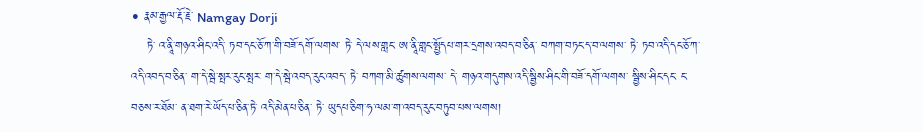• རྣམ་རྒྱལ་རྡོ་རྗེ་ Namgay Dorji
    ཏེ་ འ་ནཱི་གཉའ་ཤིང་འདི་ ཏབ་དང་ཅོ་ཀ་གི་བཟོ་དགོ་ལགས་ ཏེ་ དེ་ལས་གླང་ ཨ་ནཱི་གླང་སྤྱོདཔ་གར་དྲགས་འབད་བ་ཅིན་ བཀག་བཏང་ད་བ་ལགས་ ཏེ་ ཏབ་འདི་དང་ཅོ་ཀ་འདི་འབད་བ་ཅིན་ ག་དེ་སྦེ་སྤར་རུང་སྤར་ ག་དེ་སྦེ་འབད་རུང་འབད་ ཏེ་ བཀག་མི་ཚུགས་ལགས་ དེ་ གཉའ་གདུགས་འདི་སྦྱིས་ཤིང་གི་བཟོ་དགོ་ལགས་ སྦྱིས་ཤིང་དང་ ང་བཅས་ར་ཐོམ་ ན་ཐག་རེ་ཡོད་པ་ཅིན་ཏེ་ འདི་མེན་པ་ཅིན་ ཏེ་ ཡུདཔ་ཅིག་ཧ་ལམ་ག་འབད་རུང་བཏུབ་པས་ལགས།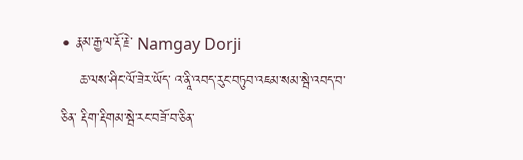• རྣམ་རྒྱལ་རྡོ་རྗེ་ Namgay Dorji
    ཆ་ལས་ཤིང་ལོ་ཟེར་ཡོད་ འ་ནཱི་འབད་རུང་བཏུབ་འཇམ་སམ་སྦེ་འབད་བ་ཅིན་ རྡིག་རྡིགམ་སྦེ་རང་བཟོ་བ་ཅིན་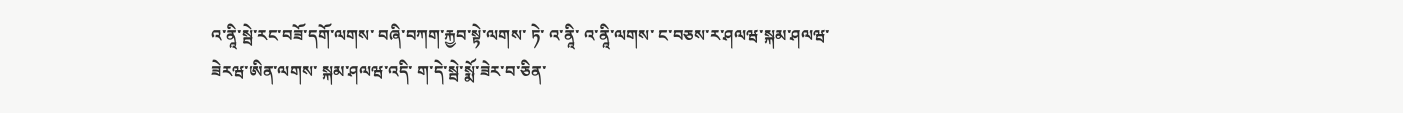འ་ནཱི་སྦེ་རང་བཟོ་དགོ་ལགས་ བཞི་བཀག་རྐྱབ་སྟེ་ལགས་ ཏེ་ འ་ནཱི་ འ་ནཱི་ལགས་ ང་བཅས་ར་ཤལཝ་སྐམ་ཤལཝ་ཟེརཝ་ཨིན་ལགས་ སྐམ་ཤལཝ་འདི་ ག་དེ་སྦེ་སྨོ་ཟེར་བ་ཅིན་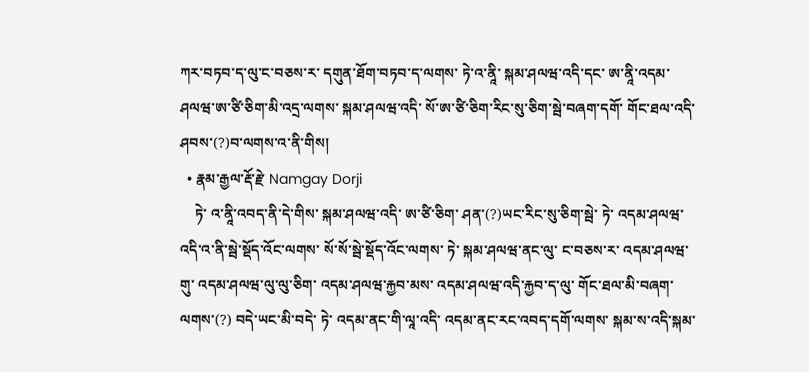ཀར་བཏབ་ད་ལུ་ང་བཅས་ར་ དགུན་ཐོག་བཏབ་ད་ལགས་ ཏེ་འ་ནཱི་ སྐམ་ཤལཝ་འདི་དང་ ཨ་ནཱི་འདམ་ཤལཝ་ཨ་ཙི་ཅིག་མི་འདྲ་ལགས་ སྐམ་ཤལཝ་འདི་ སོ་ཨ་ཙི་ཅིག་རིང་སུ་ཅིག་སྦེ་བཞག་དགོ་ གོང་ཐལ་འདི་ཤབས་(?)བ་ལགས་འ་ནི་གིས།
  • རྣམ་རྒྱལ་རྡོ་རྗེ་ Namgay Dorji
    ཏེ་ འ་ནཱི་འབད་ནི་དེ་གིས་ སྐམ་ཤལཝ་འདི་ ཨ་ཙི་ཅིག་ ཤན་(?)ཡང་རིང་སུ་ཅིག་སྦེ་ ཏེ་ འདམ་ཤལཝ་འདི་འ་ནི་སྦེ་སྡོད་འོང་ལགས་ སོ་སོ་སྦེ་སྡོད་འོང་ལགས་ ཏེ་ སྐམ་ཤལཝ་ནང་ལུ་ ང་བཅས་ར་ འདམ་ཤལཝ་གུ་ འདམ་ཤལཝ་ལུ་ལུ་ཅིག་ འདམ་ཤལཝ་རྐྱབ་མས་ འདམ་ཤལཝ་འདི་རྐྱབ་ད་ལུ་ གོང་ཐལ་མི་བཞག་ལགས་(?) བདེ་ཡང་མི་བདེ་ ཏེ་ འདམ་ནང་གི་ལཱ་འདི་ འདམ་ནང་རང་འབད་དགོ་ལགས་ སྐམ་ས་འདི་སྐམ་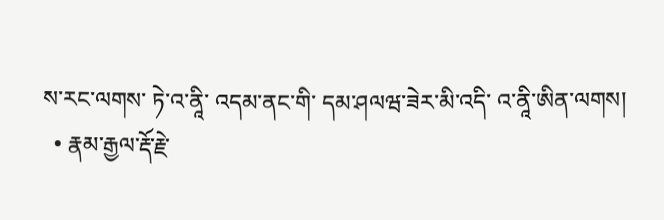ས་རང་ལགས་ ཏེ་འ་ནཱི་ འདམ་ནང་གི་ དམ་ཤལཝ་ཟེར་མི་འདི་ འ་ནཱི་ཨིན་ལགས།
  • རྣམ་རྒྱལ་རྡོ་རྗེ་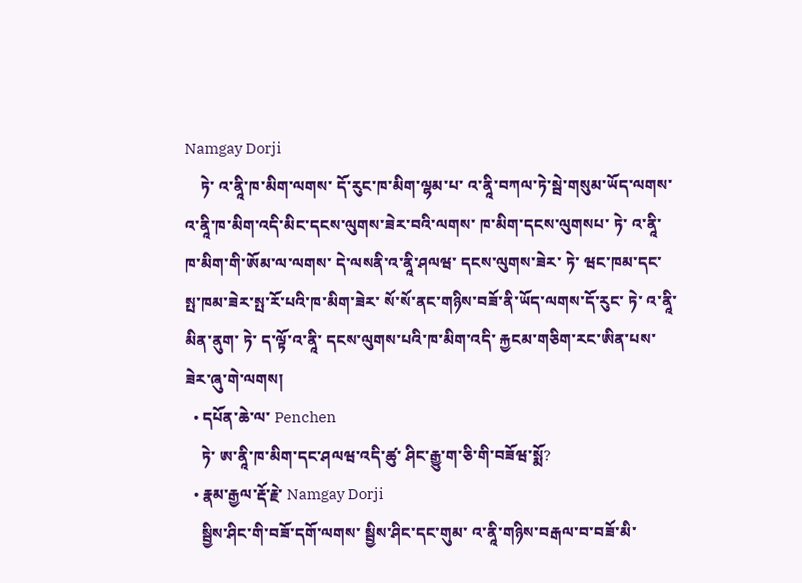Namgay Dorji
    ཏེ་ འ་ནཱི་ཁ་མིག་ལགས་ དོ་རུང་ཁ་མིག་ལྷམ་པ་ འ་ནཱི་བཀལ་ཏེ་སྦེ་གསུམ་ཡོད་ལགས་ འ་ནཱི་ཁ་མིག་འདི་མིང་དངས་ལུགས་ཟེར་བའི་ལགས་ ཁ་མིག་དངས་ལུགསཔ་ ཏེ་ འ་ནཱི་ཁ་མིག་གི་ཨོམ་ལ་ལགས་ དེ་ལསནི་འ་ནཱི་ཤལཝ་ དངས་ལུགས་ཟེར་ ཏེ་ ཝང་ཁམ་དང་ སྤ་ཁམ་ཟེར་སྤ་རོ་པའི་ཁ་མིག་ཟེར་ སོ་སོ་ནང་གཉིས་བཟོ་ནི་ཡོད་ལགས་དོ་རུང་ ཏེ་ འ་ནཱི་མིན་ནུག་ ཏེ་ ད་ལྟོ་འ་ནཱི་ དངས་ལུགས་པའི་ཁ་མིག་འདི་ རྐྱངམ་གཅིག་རང་ཨིན་པས་ཟེར་ཞུ་གེ་ལགས།
  • དཔོན་ཆེ་ལ་ Penchen
    ཏེ་ ཨ་ནཱི་ཁ་མིག་དང་ཤལཝ་འདི་ཚུ་ ཤིང་རྒྱུ་ག་ཅི་གི་བཟོཝ་སྨོ?
  • རྣམ་རྒྱལ་རྡོ་རྗེ་ Namgay Dorji
    སྦྱིས་ཤིང་གི་བཟོ་དགོ་ལགས་ སྦྱིས་ཤིང་དང་གུམ་ འ་ནཱི་གཉིས་བརྒལ་བ་བཟོ་མི་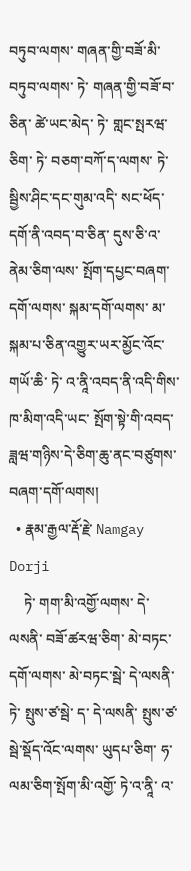བཏུབ་ལགས་ གཞན་གྱི་བཟོ་མི་བཏུབ་ལགས་ ཏེ་ གཞན་གྱི་བཟོ་བ་ཅིན་ ཚེ་ཡང་མེད་ ཏེ་ གླང་སྤརཝ་ཅིག་ ཏེ་ བཅག་བཀོ་ད་ལགས་ ཏེ་ སྦྱིས་ཤིང་དང་གུམ་འདི་ སང་ཕོད་དགོ་ནི་འབད་བ་ཅིན་ དུས་ཅི་འ་ནེམ་ཅིག་ལས་ སྤོག་དཔྱང་བཞག་དགོ་ལགས་ སྐམ་དགོ་ལགས་ མ་སྐམ་པ་ཅིན་འགྱུར་ཡར་མྱོང་འོང་ གཡོ་ཆི་ ཏེ་ འ་ནཱི་འབད་ནི་འདི་གིས་ ཁ་མིག་འདི་ཡང་ སྤོག་སྟེ་གི་འབད་ ཟླཝ་གཉིས་དེ་ཅིག་ཆུ་ནང་བཙུགས་བཞག་དགོ་ལགས།
  • རྣམ་རྒྱལ་རྡོ་རྗེ་ Namgay Dorji
    ཏེ་ གག་མི་འགྱོ་ལགས་ དེ་ལསནི་ བཟོ་ཚརཝ་ཅིག་ མེ་བཏང་དགོ་ལགས་ མེ་བཏང་སྦེ་ དེ་ལསནི་ཏེ་ སྤུས་ཙ་སྦེ་ ད་ དེ་ལསནི་ སྤུས་ཙ་སྦེ་སྡོད་འོང་ལགས་ ཡུདཔ་ཅིག་ ཧ་ལམ་ཅིག་སྤོག་མི་འགྱོ་ ཏེ་འ་ནཱི་ འ་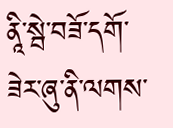ནཱི་སྦེ་བཟོ་དགོ་ཟེར་ཞུ་ནི་ལགས་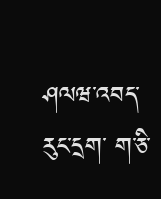ཤལཝ་འབད་རུང་དྲག་ ག་ཅི་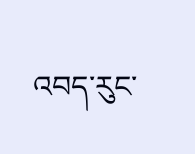འབད་རུང་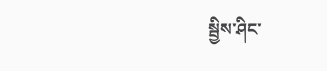སྦྱིས་ཤིང་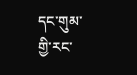དང་གུམ་གྱི་རང་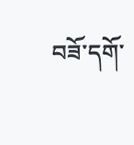བཟོ་དགོ་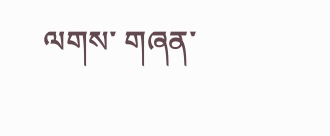ལགས་ གཞན་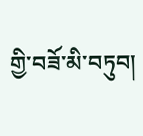གྱི་བཟོ་མི་བཏུབ།